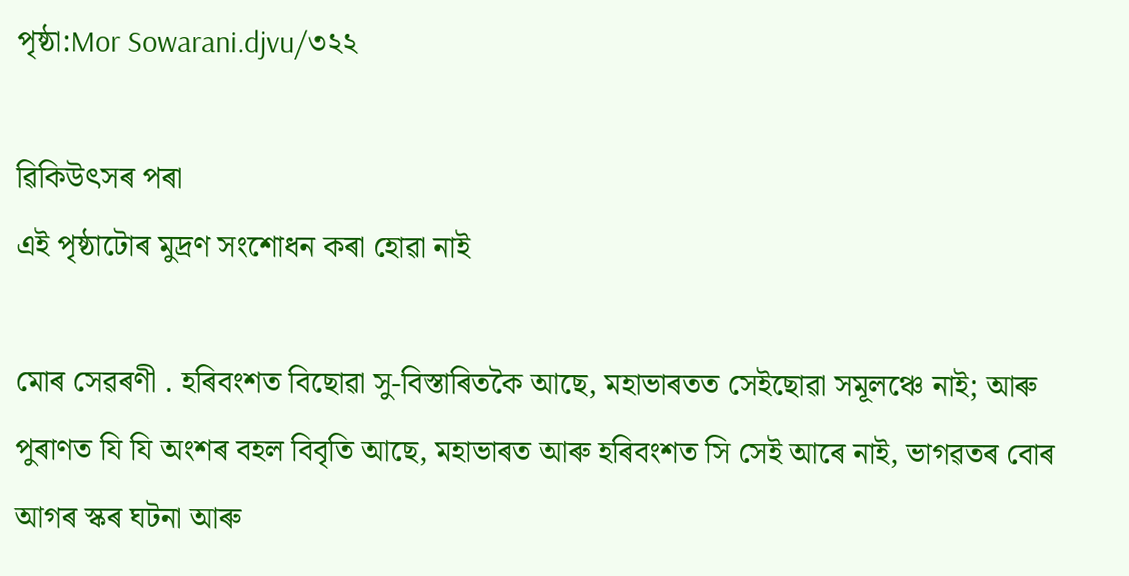পৃষ্ঠা:Mor Sowarani.djvu/৩২২

ৱিকিউৎসৰ পৰা
এই পৃষ্ঠাটোৰ মুদ্ৰণ সংশোধন কৰা হোৱা নাই

মোৰ সেৱৰণী . হৰিবংশত বিছোৱা সু-বিস্তাৰিতকৈ আছে, মহাভাৰতত সেইছোৱা সমূলঞ্চে নাই; আৰু পুৰাণত যি যি অংশৰ বহল বিবৃতি আছে, মহাভাৰত আৰু হৰিবংশত সি সেই আৰে নাই, ভাগৱতৰ বোৰ আগৰ স্কৰ ঘটনা আৰু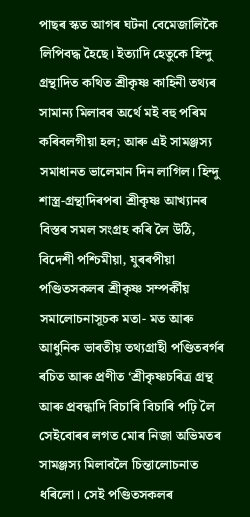পাছৰ স্কত আগৰ ঘটনা বেমেজালিকৈ লিপিবদ্ধ হৈছে। ইত্যাদি হেতুকে হিন্দু গ্ৰন্থাদিত কথিত শ্ৰীকৃষ্ণ কাহিনী তথ্যৰ সামান্য মিলাবৰ অৰ্থে মই বহু পৰিম কৰিবলগীয়া হল; আৰু এই সামঞ্জস্য সমাধানত ভালেমান দিন লাগিল। হিন্দু শাস্ত্ৰ-গ্ৰন্থাদিৰপৰা শ্ৰীকৃষ্ণ আখ্যানৰ বিস্তৰ সমল সংগ্ৰহ কৰি লৈ উঠি, বিদেশী পশ্চিমীয়া, যুৰৰপীয়া পণ্ডিতসকলৰ শ্ৰীকৃষ্ণ সম্পৰ্কীয় সমালোচনাসূচক মতা- মত আৰু আধুনিক ভাৰতীয় তথ্যগ্ৰাহী পণ্ডিতবৰ্গৰ ৰচিত আৰু প্ৰণীত ‘শ্ৰীকৃষ্ণচৰিত্ৰ গ্ৰন্থ আৰু প্ৰবন্ধাদি বিচাৰি বিচাৰি পঢ়ি লৈ সেইবোৰৰ লগত মোৰ নিজা অভিমতৰ সামঞ্জস্য মিলাবলৈ চিন্তালোচনাত ধৰিলো। সেই পণ্ডিতসকলৰ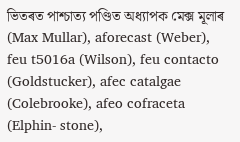ভিতৰত পাশ্চাত্য পণ্ডিত অধ্যাপক মেক্স মূলাৰ (Max Mullar), aforecast (Weber), feu t5016a (Wilson), feu contacto (Goldstucker), afec catalgae (Colebrooke), afeo cofraceta (Elphin- stone),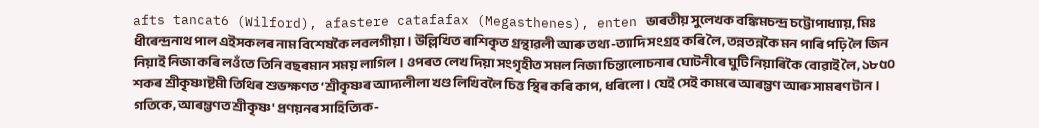afts tancat6 (Wilford), afastere catafafax (Megasthenes), enten ভাৰতীয় সুলেখক বঙ্কিমচন্দ্ৰ চট্টোপাধ্যায়, মিঃ ধীৰেন্দ্ৰনাথ পাল এইসকলৰ নাম বিশেষকৈ লবলগীয়া। উল্লিখিত ৰাশিকৃত গ্ৰন্থাৱলী আৰু তথ্য-ত্যাদি সংগ্ৰহ কৰি লৈ, তন্নতন্নকৈ মন পাৰি পঢ়ি লৈ জিন নিয়াই নিজা কৰি লওঁতে তিনি বছৰমান সময় লাগিল। ওপৰত লেখ দিয়া সংগৃহীত সমল নিজা চিন্তালোচনাৰ ঘোটনীৰে ঘুটি নিয়াৰিকৈ বোৱাই লৈ, ১৮৫০ শকৰ শ্ৰীকৃষ্ণাষ্টমী তিথিৰ শুভক্ষণত ‘শ্ৰীকৃষ্ণৰ আদ্যলীলা খণ্ড লিখিবলৈ চিত্ত স্থিৰ কৰি কাপ, ধৰিলো। যেই সেই কামৰে আৰম্ভণ আৰু সামৰণ টান। গতিকে, আৰম্ভণত শ্ৰীকৃষ্ণ' প্ৰণয়নৰ সাহিত্যিক-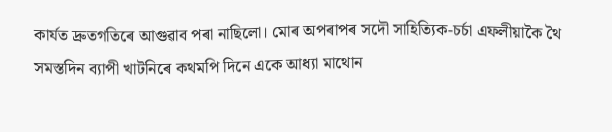কাৰ্যত দ্ৰুতগতিৰে আগুৱাব পৰা নাছিলো। মোৰ অপৰাপৰ সদৌ সাহিত্যিক-চৰ্চা এফলীয়াকৈ থৈ সমস্তদিন ব্যাপী খাটনিৰে কথমপি দিনে একে আধ্যা মাথোন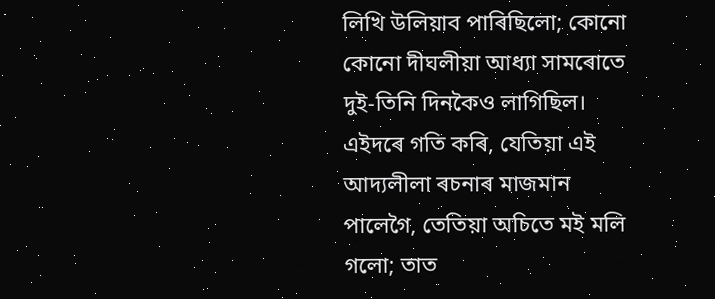লিখি উলিয়াব পাৰিছিলো; কোনো কোনো দীঘলীয়া আধ্যা সামৰোতে দুই-তিনি দিনকৈও লাগিছিল। এইদৰে গতি কৰি, যেতিয়া এই আদ্যলীলা ৰচনাৰ মাজমান পালেগৈ, তেতিয়া অচিতে মই মলি গলো; তাত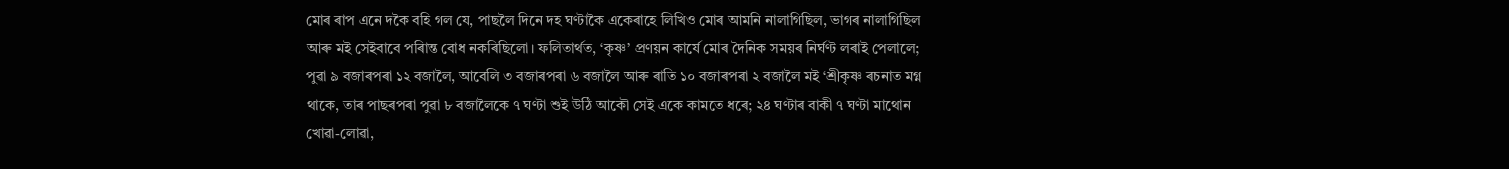মোৰ ৰাপ এনে দকৈ বহি গল যে, পাছলৈ দিনে দহ ঘণ্টাকৈ একেৰাহে লিখিও মোৰ আমনি নালাগিছিল, ভাগৰ নালাগিছিল আৰু মই সেইবাবে পৰিান্ত বোধ নকৰিছিলো। ফলিতাৰ্থত, ‘কৃষ্ণ’ প্ৰণয়ন কাৰ্যে মোৰ দৈনিক সময়ৰ নিৰ্ঘণ্ট লৰাই পেলালে; পুৱা ৯ বজাৰপৰা ১২ বজালৈ, আবেলি ৩ বজাৰপৰা ৬ বজালৈ আৰু ৰাতি ১০ বজাৰপৰা ২ বজালৈ মই ‘শ্ৰীকৃষ্ণ ৰচনাত মগ্ন থাকে, তাৰ পাছৰপৰা পুৱা ৮ বজালৈকে ৭ ঘণ্টা শুই উঠি আকৌ সেই একে কামতে ধৰে; ২৪ ঘণ্টাৰ বাকী ৭ ঘণ্টা মাথোন খোৱা-লোৱা,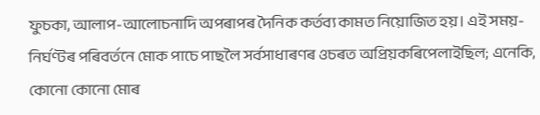ফুচকা, আলাপ-আলোচনাদি অপৰাপৰ দৈনিক কৰ্তব্য কামত নিয়োজিত হয়। এই সময়-নিৰ্ঘণ্টৰ পৰিবৰ্তনে মোক পাচে পাছলৈ সৰ্বসাধাৰণৰ ওচৰত অপ্ৰিয়কৰিপেলাইছিল; এনেকি, কোনো কোনো মোৰ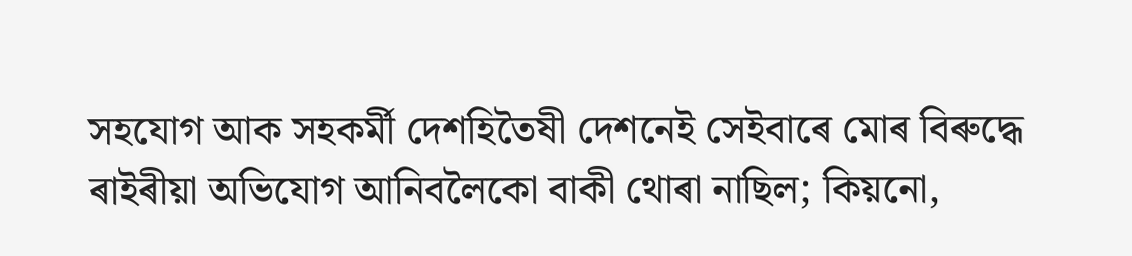সহযোগ আক সহকৰ্মী দেশহিতৈষী দেশনেই সেইবাৰে মোৰ বিৰুদ্ধে ৰাইৰীয়া অভিযোগ আনিবলৈকো বাকী থোৰা নাছিল; কিয়নো,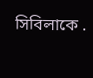সিবিলাকে .